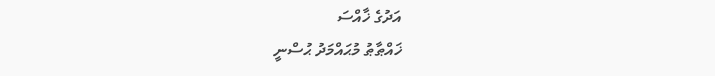އަދުގެ ޚާއްސަ
ޚައްޠާޠު މުޙައްމަދު ޙުސްނީ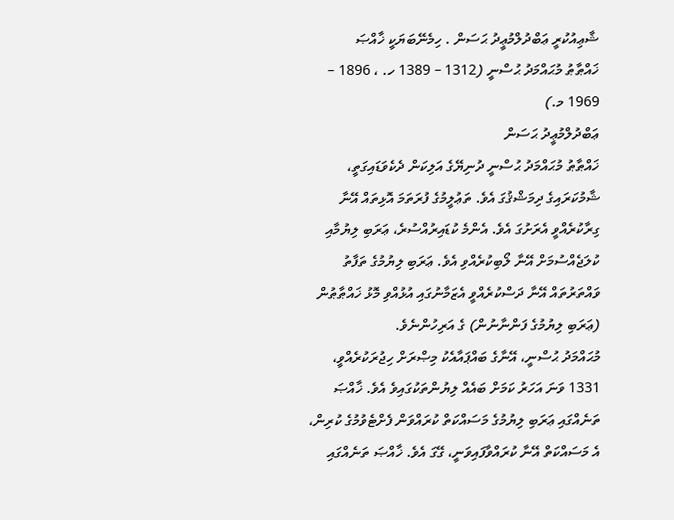ޝާޢިއުކުރީ ޢަބްދުލްމުޢީދު ޙަސަން . ހިމެނޭބަޔަކީ ޚާއްޞަ
ޚައްޠާޠު މުޙައްމަދު ޙުސްނީ (1312 – 1389 ހ. ، 1896 – 1969 މ.)
ޢަބްދުލްމުޢީދު ޙަސަން
ޚައްޠާޠު މުޙައްމަދު ޙުސްނީ ދުނިޔޭގެ އަލިކަން ދެކެވަޑައިގަތީ، ޝާމުކަރައިގެ ދިމަޝްޤުގަ އެވެ. ތަޢުލީމުގެ ފުރަތަމަ އޮޅިތައް އޭނާ ގިރާކުރެއްވީ އެރަށުގަ އެވެ. އެންމެ ކުޑައިރުއްސުރެ، ޢަރަބި ލިޔުމާއި ކުލަޖެއްސުމަށް އޭނާ ލޯބިކުރެއްވި އެވެ. ޢަރަބި ލިޔުމުގެ ތަފާތު ވައްތަރުތައް އޭނާ ދަސްކުރެއްވީ އެޒަމާނުގައި އުޅުއްވި މޮޅު ޚައްޠާޠުން (ޢަރަބި ލިޔުމުގެ ފަންނާނުން) ގެ އަރިހުންނެވެ.
މުޙައްމަދު ޙުސްނީ، އޭނާގެ ބައްޕައާއެކު މިޞްރަށް ހިޖުރަކުރެއްވީ، 1331 ވަނަ އަހަރު ކަމަށް ބައެއް ލިޔުންތަކުގައިވެ އެވެ. ޚާއްޞަ ތަނެއްގައި ޢަރަބި ލިޔުމުގެ މަސައްކަތް ކުރައްވަން ފެށްޓެވުމުގެ ކުރިން، އެ މަސައްކަތް އޭނާ ކުރައްވާފައިވަނީ، ގޭގަ އެވެ. ޚާއްޞަ ތަނެއްގައި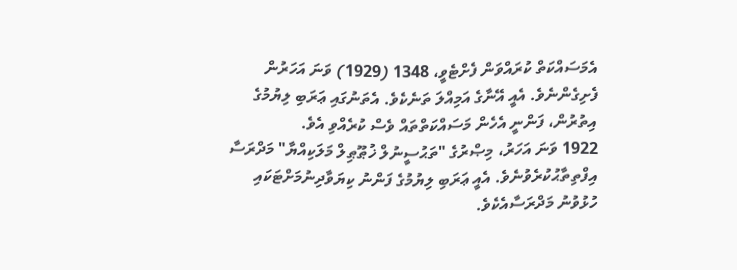އެމަސައްކަތް ކުރައްވަން ފެށްޓެވީ، 1348 (1929) ވަނަ އަހަރުން ފެށިގެންނެވެ. އެއީ އޭނާގެ އަމިއްލަ ތަނެކެވެ. އެތަނުގައި ޢަރަބި ލިޔުމުގެ އިތުރުން، ފަންނީ އެހެން މަސައްކަތްތައް ވެސް ކުރެއްވި އެވެ.
1922 ވަނަ އަހަރު، މިޞްރުގެ "ތަޙުސީނުލް ޚުޠޫޠިލް މަލަކިއްޔާ" މަދްރަސާ އިފްތިތާޙުކުރެވުނެވެ. އެއީ ޢަރަބި ލިޔުމުގެ ފަންނު ކިޔަވާދިނުމަށްޓަކައި ހުޅުވުނު މަދްރަސާއެކެވެ.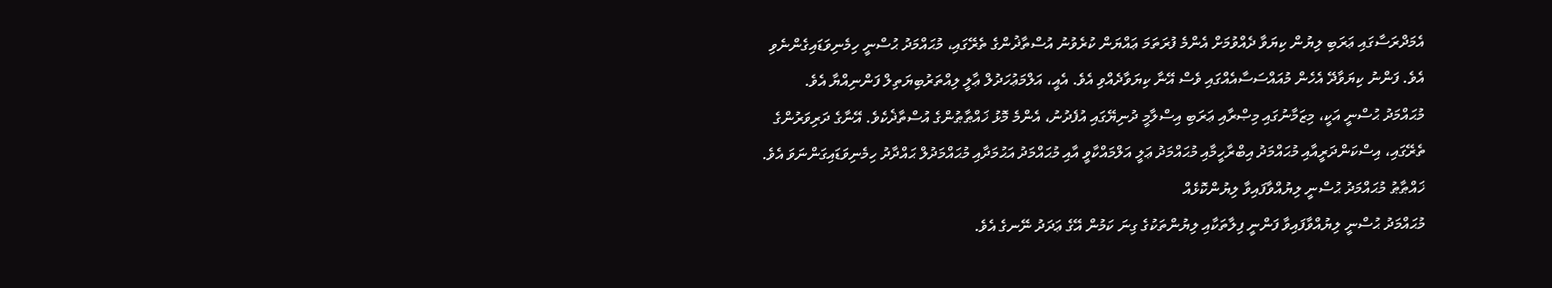އެމަދްރަސާގައި ޢަރަބި ލިޔުން ކިޔަވާ ދެއްވުމަށް އެންމެ ފުރަތަމަ ޢައްޔަން ކުރެވުނު އުސްތާޛުންގެ ތެރޭގައި، މުޙައްމަދު ޙުސްނީ ހިމެނިވަޑައިގެންނެވި އެވެ. ފަންނު ކިޔަވާދޭ އެހެން މުއައްސަސާއެއްގައި ވެސް އޭނާ ކިޔަވާދެއްވި އެވެ. އެއީ، އަލްމަޢުހަދުލް ޢާލީ ލިއްތަރުބިޔަތިލް ފަންނިއްޔާ އެވެ.
މުޙައްމަދު ޙުސްނީ އަކީ، މިޒަމާނުގައި މިޞްރާއި ޢަރަބި އިސްލާމީ ދުނިޔޭގައި އުފެދުނު، އެންމެ މޮޅު ޚައްޠާޠުންގެ އުސްތާޛެކެވެ. އޭނާގެ ދަރިވަރުންގެ ތެރޭގައި، އިސްކަންދަރީއާއި މުޙައްމަދު އިބްރާހީމާއި މުޙައްމަދު ޢަލީ އަލްމައްކާވީ އާއި މުޙައްމަދު އަޙުމަދާއި މުޙައްމަދުލް ޙައްދާދު ހިމެނިވަޑައިގަންނަވަ އެވެ.
ޚައްޠާޠު މުޙައްމަދު ޙުސްނީ ލިޔުއްވާފައިވާ ލިޔުންކޮޅެއް
މުޙައްމަދު ޙުސްނީ ލިޔުއްވާފައިވާ ފަންނީ ފިލާތަކާއި ލިޔުންތަކުގެ ގިނަ ކަމުން އޭގެ ޢަދަދު ނޭނގެ އެވެ.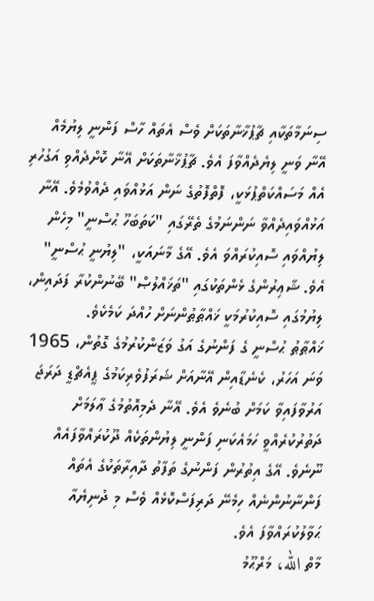ސިނަމާތަކާއި ޗާޕުޚާނާތަކަށް ވެސް އެތައް ހާސް ފަންނީ ލިޔުމެއް އޭނާ ވަނީ ލިޔެދެއްވާފަ އެވެ. ޗާޕުޚާނާތަކަށް އޭނާ ކޮށްދެއްވި އަގުހުރި އެއް މަސައްކަތްޕުޅަކީ، ފޮތްފޮތުގެ ނަން އަޅުއްވައި ދެއްވުމެވެ. އޭނާ އަޅުއްވައިދެއްވާ ނަންނަމުގެ ތެރޭގައި "ކަތަބަހޫ ޙުސްނީ" މިހެން ލިޔުއްވައި ސޮއިކުރައްވަ އެވެ. އޭގެ މާނައަކީ، "ލިޔުނީ ޙުސްނީ" އެވެ. ޝާޢިރުންގެ ޅެންތަކުގައި "ތަޚައްލުޞް" ބޭނުންކުރާ ފަދައިން، ލިޔުމުގައި ސޮއިކުރުމަކީ ޚައްޠާޠުންނަށް ހުއްދަ ކަމެކެވެ.
ޚައްޠާޠު ޙުސްނީ ގެ ފަންނުގެ އަގު ވަޒަންކުރުމުގެ ގޮތުން، 1965 ވަނަ އަހަރު، ކެނެޑާއިން އޭނާއަށް ޝަރަފުވެރިކަމުގެ ޕީއެޗްޑީ ދަރަޖަ އަރުވާފައިވާ ކަމަށް ބުނެވެ އެވެ. އޭނާ ދެމިއޮތުމުގެ ޢާލަމަށް ދަތުރުކުރެއްވީ ހަމައެކަނި ފަންނީ ލިޔުންތަކެއް ދޫކުރައްވާފައެއް ނޫނެވެ. އޭގެ އިތުރުން ފަންނުގެ ތަފާތު ދާއިރާތަކުގެ އެތައް ފަންނާނުންނެއް ހިމެނޭ ދަރިފަސްކޮޅެއް ވެސް މި ދުނިޔެއާ ޙަވާލުކުރައްވާފަ އެވެ.
މާތް الله، މަރްޙޫމު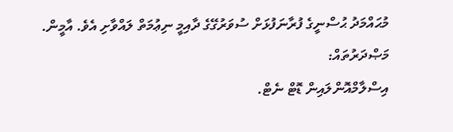މުޙައްމަދު ޙުސްނީގެ ފުރާނަފުޅަށް ސުވަރުގޭގެ ދާއިމީ ނިޢުމަތް ލައްވާށި އެވެ. އާމީން.
މަޞްދަރުތައް:
އިސްލާމްއޮންލައިން ޑޮޓް ނެޓް.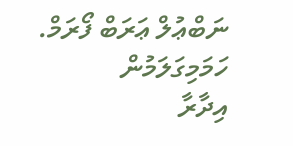ނަބްޢުލް ޢަރަބް ފޯރަމް.
ހަމަމިގަލަމުން
އިދާރާ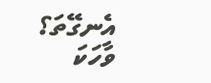އެނގޭތަ؟
ވާހަކަ